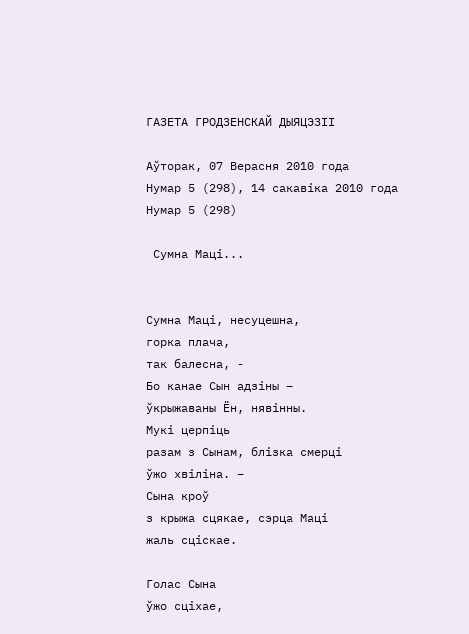ГАЗЕТА ГРОДЗЕНСКАЙ ДЫЯЦЭЗІІ

Аўторак, 07 Верасня 2010 года
Нумар 5 (298), 14 сакавіка 2010 года
Нумар 5 (298)

 Сумна Маці...


Сумна Маці, несуцешна,
горка плача,
так балесна, -
Бо канае Сын адзіны –
ўкрыжаваны Ён, нявінны.
Мукі церпіць
разам з Сынам, блізка смерці
ўжо хвіліна. –
Сына кроў
з крыжа сцякае, сэрца Маці
жаль сціскае.

Голас Сына
ўжо сціхае,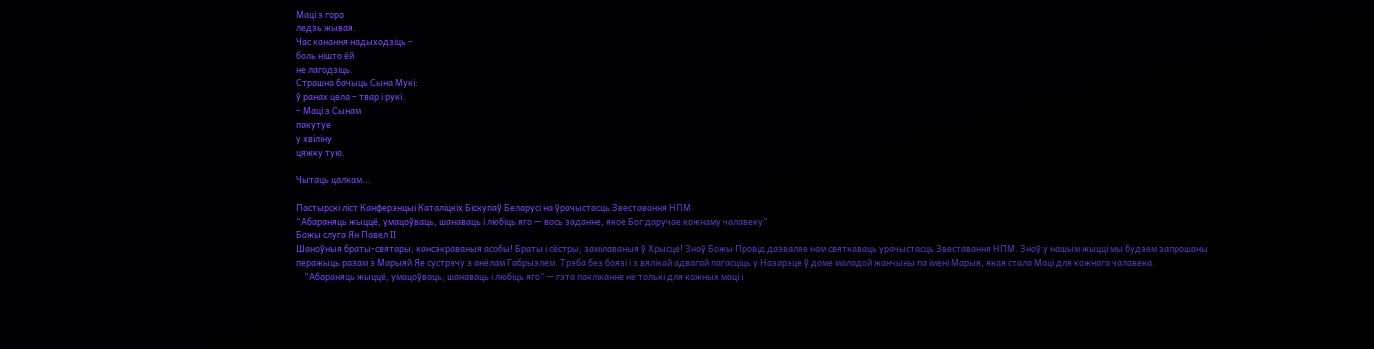Маці з гора
ледзь жывая.
Час канання надыходзіць –
боль нішто ёй
не лагодзіць.
Страшна бачыць Сына Мукі:
ў ранах цела – твар і рукі.
– Маці з Сынам
пакутуе
у хвіліну
цяжку тую.

Чытаць цалкам...

Пастырскі ліст Канферэнцыі Каталіцкіх Біскупаў Беларусі на ўрачыстасць Звеставання НПМ
“Абараняць жыццё, умацоўваць, шанаваць і любіць яго — вось заданне, якое Бог даручае кожнаму чалавеку”
Божы слуга Ян Павел II
Шаноўныя браты-святары, кансэкраваныя асобы! Браты і сёстры, замілаваныя ў Хрысце! Зноў Божы Провід дазваляе нам святкаваць урачыстасць Звеставання НПМ. Зноў у нашым жыцці мы будзем запрошаны перажыць разам з Марыяй Яе сустрэчу з анёлам Габрыэлем. Трэба без боязі i з вялікай адвагай пагасціць у Назарэце ў доме маладой жанчыны па імені Марыя, якая стала Маці для кожнага чалавека.
    “Абараняць жыццё, умацоўваць, шанаваць i любіць яго” — гэта пакліканне не толькі для кожных маці і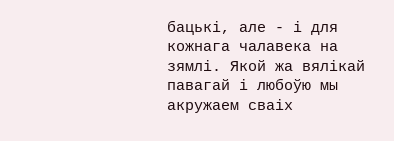бацькі, але - і для кожнага чалавека на зямлі. Якой жа вялікай павагай і любоўю мы акружаем сваіх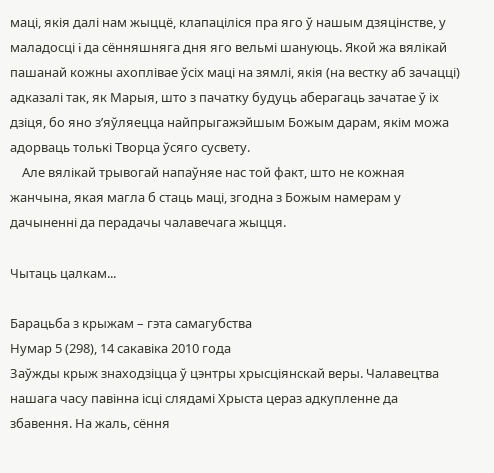маці, якія далі нам жыццё, клапаціліся пра яго ў нашым дзяцінстве, у маладосці i да сённяшняга дня яго вельмі шануюць. Якой жа вялікай пашанай кожны ахоплівае ўсіх маці на зямлі, якія (на вестку аб зачацці) адказалі так, як Марыя, што з пачатку будуць аберагаць зачатае ў іх дзіця, бо яно з’яўляецца найпрыгажэйшым Божым дарам, якім можа адорваць толькі Творца ўсяго сусвету.
    Але вялікай трывогай напаўняе нас той факт, што не кожная жанчына, якая магла б стаць маці, згодна з Божым намерам у дачыненні да перадачы чалавечага жыцця.

Чытаць цалкам...

Барацьба з крыжам – гэта самагубства
Нумар 5 (298), 14 сакавіка 2010 года
Заўжды крыж знаходзіцца ў цэнтры хрысціянскай веры. Чалавецтва нашага часу павінна ісці слядамі Хрыста цераз адкупленне да збавення. На жаль, сёння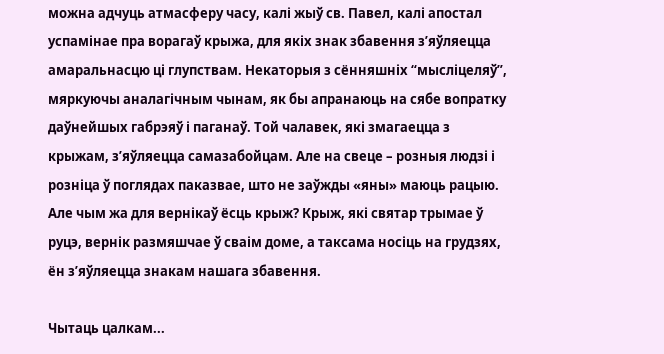можна адчуць атмасферу часу, калі жыў св. Павел, калі апостал успамінае пра ворагаў крыжа, для якіх знак збавення з’яўляецца амаральнасцю ці глупствам. Некаторыя з сённяшніх “мысліцеляў”, мяркуючы аналагічным чынам, як бы апранаюць на сябе вопратку даўнейшых габрэяў і паганаў. Той чалавек, які змагаецца з крыжам, з’яўляецца самазабойцам. Але на свеце – розныя людзі і розніца ў поглядах паказвае, што не заўжды «яны» маюць рацыю. Але чым жа для вернікаў ёсць крыж? Крыж, які святар трымае ў руцэ, вернік размяшчае ў сваім доме, а таксама носіць на грудзях, ён з’яўляецца знакам нашага збавення.

Чытаць цалкам...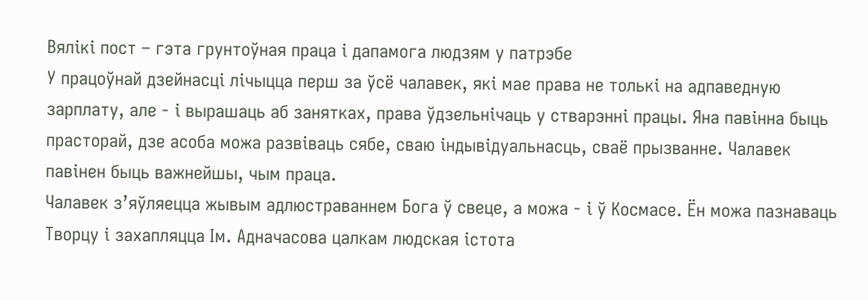Вялікі пост – гэта грунтоўная праца і дапамога людзям у патрэбе
У працоўнай дзейнасці лічыцца перш за ўсё чалавек, які мае права не толькі на адпаведную зарплату, але - і вырашаць аб занятках, права ўдзельнічаць у стварэнні працы. Яна павінна быць прасторай, дзе асоба можа развіваць сябе, сваю індывідуальнасць, сваё прызванне. Чалавек павінен быць важнейшы, чым праца.
Чалавек з’яўляецца жывым адлюстраваннем Бога ў свеце, а можа - і ў Космасе. Ён можа пазнаваць Творцу і захапляцца Ім. Адначасова цалкам людская істота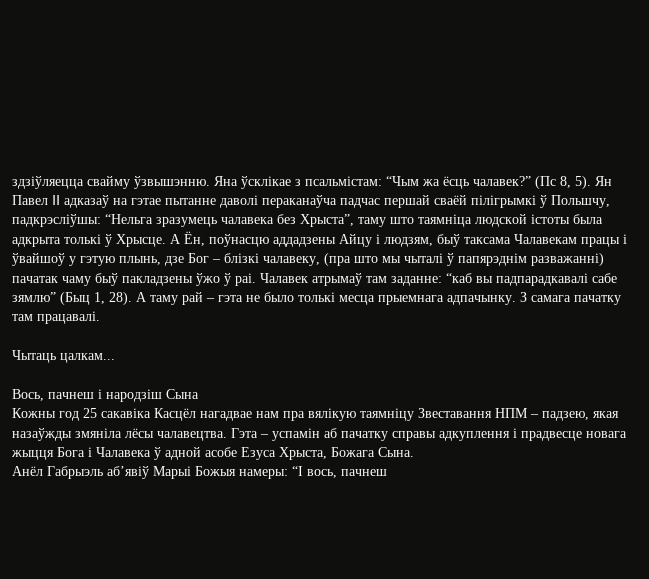здзіўляецца свайму ўзвышэнню. Яна ўсклікае з псальмістам: “Чым жа ёсць чалавек?” (Пс 8, 5). Ян Павел II адказаў на гэтае пытанне даволі пераканаўча падчас першай сваёй пілігрымкі ў Польшчу, падкрэсліўшы: “Нельга зразумець чалавека без Хрыста”, таму што таямніца людской істоты была адкрыта толькі ў Хрысце. А Ён, поўнасцю аддадзены Айцу і людзям, быў таксама Чалавекам працы і ўвайшоў у гэтую плынь, дзе Бог – блізкі чалавеку, (пра што мы чыталі ў папярэднім разважанні) пачатак чаму быў пакладзены ўжо ў раі. Чалавек атрымаў там заданне: “каб вы падпарадкавалі сабе зямлю” (Быц 1, 28). А таму рай – гэта не было толькі месца прыемнага адпачынку. З самага пачатку там працавалі.

Чытаць цалкам...

Вось, пачнеш і народзіш Сына
Кожны год 25 сакавіка Касцёл нагадвае нам пра вялікую таямніцу Звеставання НПМ – падзею, якая назаўжды змяніла лёсы чалавецтва. Гэта – успамін аб пачатку справы адкуплення і прадвесце новага жыцця Бога і Чалавека ў адной асобе Езуса Хрыста, Божага Сына.
Анёл Габрыэль аб’явіў Марыі Божыя намеры: “І вось, пачнеш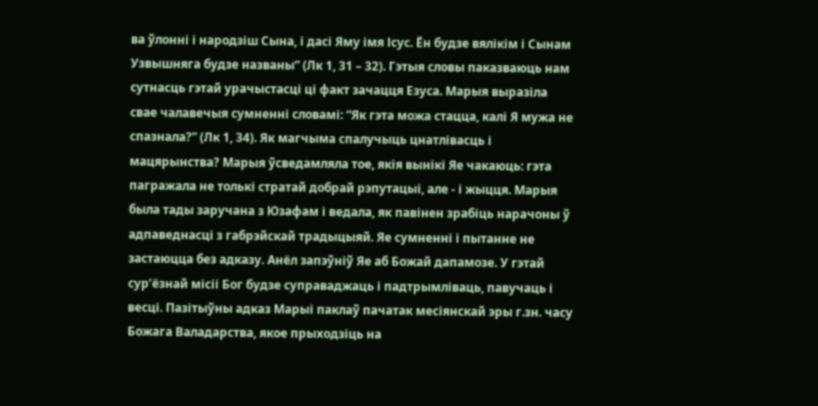ва ўлонні і народзіш Сына, і дасі Яму імя Ісус. Ён будзе вялікім і Сынам Узвышняга будзе названы” (Лк 1, 31 – 32). Гэтыя словы паказваюць нам сутнасць гэтай урачыстасці ці факт зачацця Езуса. Марыя выразіла свае чалавечыя сумненні словамі: “Як гэта можа стацца, калі Я мужа не спазнала?” (Лк 1, 34). Як магчыма спалучыць цнатлівасць і мацярынства? Марыя ўсведамляла тое, якія вынікі Яе чакаюць: гэта пагражала не толькі стратай добрай рэпутацыі, але - і жыцця. Марыя была тады заручана з Юзафам і ведала, як павінен зрабіць нарачоны ў адпаведнасці з габрэйскай традыцыяй. Яе сумненні і пытанне не застаюцца без адказу. Анёл запэўніў Яе аб Божай дапамозе. У гэтай сур’ёзнай місіі Бог будзе суправаджаць і падтрымліваць, павучаць і весці. Пазітыўны адказ Марыі паклаў пачатак месіянскай эры г.зн. часу Божага Валадарства, якое прыходзіць на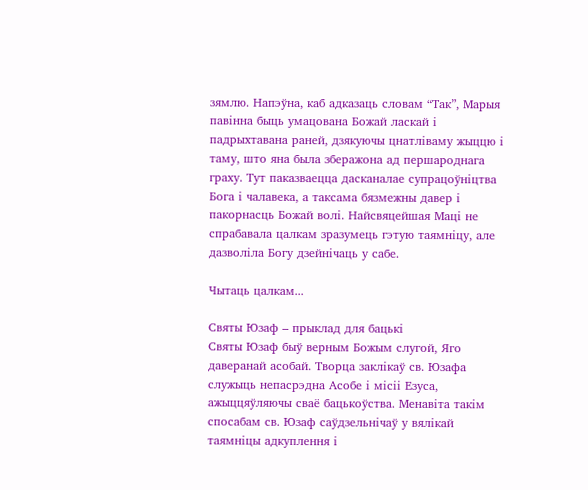зямлю. Напэўна, каб адказаць словам “Так”, Марыя павінна быць умацована Божай ласкай і падрыхтавана раней, дзякуючы цнатліваму жыццю і таму, што яна была зберажона ад першароднага граху. Тут паказваецца дасканалае супрацоўніцтва Бога і чалавека, а таксама бязмежны давер і пакорнасць Божай волі. Найсвяцейшая Маці не спрабавала цалкам зразумець гэтую таямніцу, але дазволіла Богу дзейнічаць у сабе.

Чытаць цалкам...

Святы Юзаф – прыклад для бацькі
Святы Юзаф быў верным Божым слугой, Яго даверанай асобай. Творца заклікаў св. Юзафа служыць непасрэдна Асобе і місіі Езуса, ажыццяўляючы сваё бацькоўства. Менавіта такім спосабам св. Юзаф саўдзельнічаў у вялікай таямніцы адкуплення і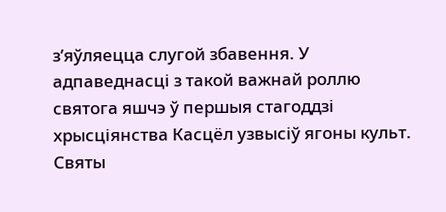з’яўляецца слугой збавення. У адпаведнасці з такой важнай роллю святога яшчэ ў першыя стагоддзі хрысціянства Касцёл узвысіў ягоны культ. Святы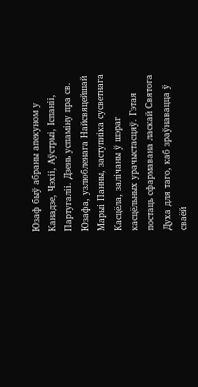Юзаф быў абраны апекуном у Канадзе, Чэхіі, Аўстрыі, Іспаніі, Партугаліі. Дзень успаміну пра св. Юзафа, узлюбленага Найсвяцейшай Марыі Панны, заступніка сусветнага Касцёла, залічаны ў шэраг касцёльных урачыстасцяў. Гэтая постаць сфармавана ласкай Святога Духа для таго, каб зраўнавацца ў сваёй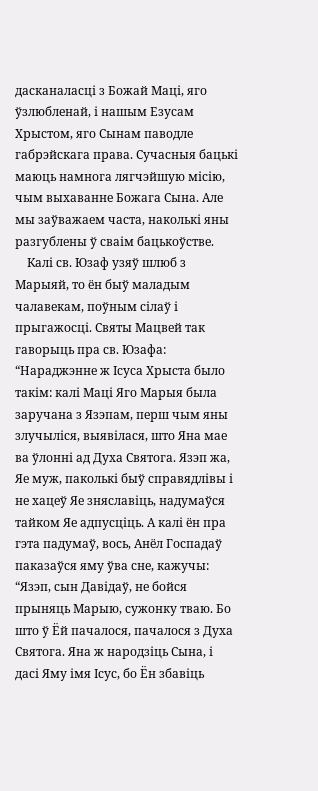дасканаласці з Божай Маці, яго ўзлюбленай, і нашым Езусам Хрыстом, яго Сынам паводле габрэйскага права. Сучасныя бацькі маюць намнога лягчэйшую місію, чым выхаванне Божага Сына. Але мы заўважаем часта, наколькі яны разгублены ў сваім бацькоўстве.
    Калі св. Юзаф узяў шлюб з Марыяй, то ён быў маладым чалавекам, поўным сілаў і прыгажосці. Святы Мацвей так гаворыць пра св. Юзафа: “Нараджэнне ж Ісуса Хрыста было такім: калі Маці Яго Марыя была заручана з Язэпам, перш чым яны злучыліся, выявілася, што Яна мае ва ўлонні ад Духа Святога. Язэп жа, Яе муж, паколькі быў справядлівы і не хацеў Яе зняславіць, надумаўся тайком Яе адпусціць. А калі ён пра гэта падумаў, вось, Анёл Госпадаў паказаўся яму ўва сне, кажучы: “Язэп, сын Давідаў, не бойся прыняць Марыю, сужонку тваю. Бо што ў Ёй пачалося, пачалося з Духа Святога. Яна ж народзіць Сына, і дасі Яму імя Ісус, бо Ён збавіць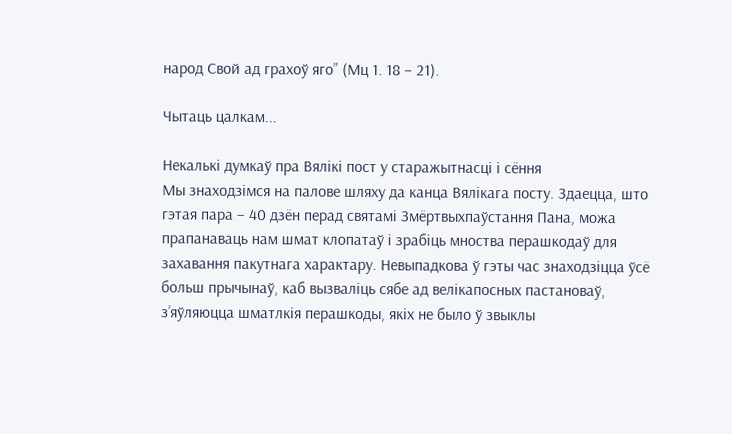народ Свой ад грахоў яго” (Мц 1. 18 – 21).

Чытаць цалкам...

Некалькі думкаў пра Вялікі пост у старажытнасці і сёння
Мы знаходзімся на палове шляху да канца Вялікага посту. Здаецца, што гэтая пара – 40 дзён перад святамі Змёртвыхпаўстання Пана, можа прапанаваць нам шмат клопатаў і зрабіць мноства перашкодаў для захавання пакутнага характару. Невыпадкова ў гэты час знаходзіцца ўсё больш прычынаў, каб вызваліць сябе ад велікапосных пастановаў, з’яўляюцца шматлкія перашкоды, якіх не было ў звыклы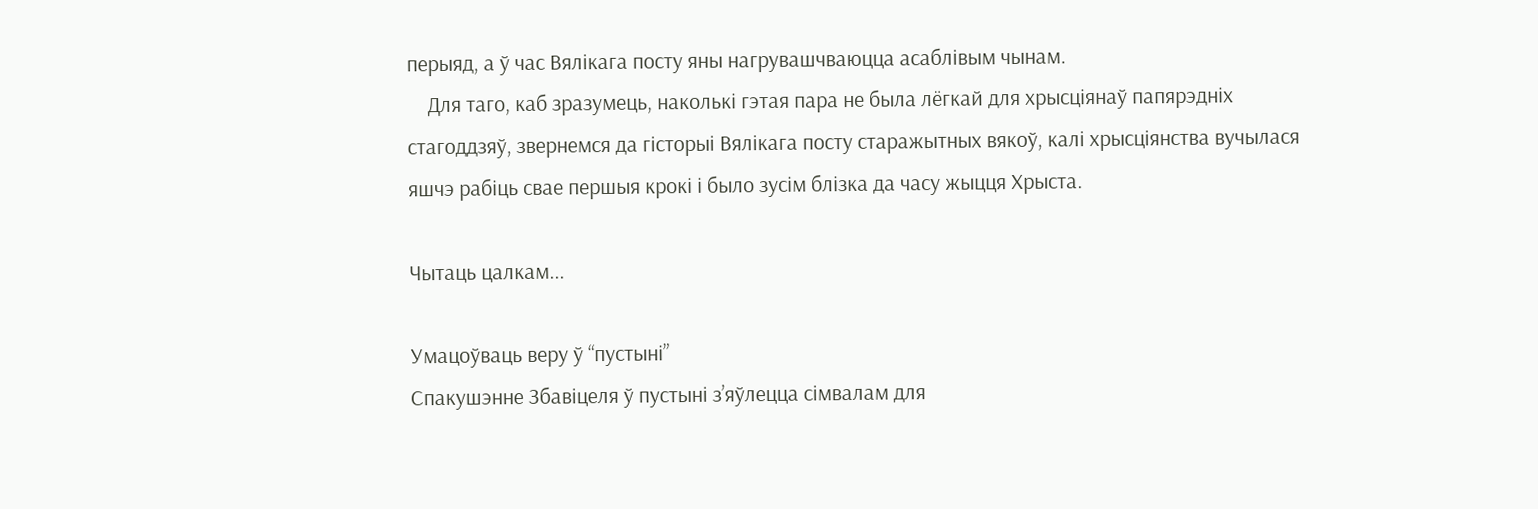перыяд, а ў час Вялікага посту яны нагрувашчваюцца асаблівым чынам.
    Для таго, каб зразумець, наколькі гэтая пара не была лёгкай для хрысціянаў папярэдніх стагоддзяў, звернемся да гісторыі Вялікага посту старажытных вякоў, калі хрысціянства вучылася яшчэ рабіць свае першыя крокі і было зусім блізка да часу жыцця Хрыста.

Чытаць цалкам...

Умацоўваць веру ў “пустыні”
Спакушэнне Збавіцеля ў пустыні з’яўлецца сімвалам для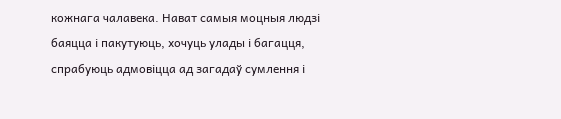кожнага чалавека. Нават самыя моцныя людзі баяцца і пакутуюць, хочуць улады і багацця, спрабуюць адмовіцца ад загадаў сумлення і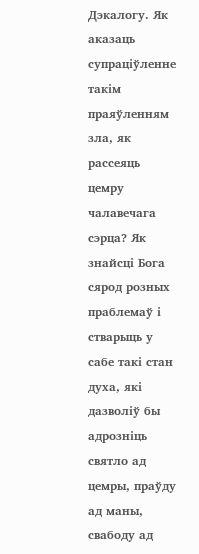Дэкалогу. Як аказаць супраціўленне такім праяўленням зла, як рассеяць цемру чалавечага сэрца? Як знайсці Бога сярод розных праблемаў і стварыць у сабе такі стан духа, які дазволіў бы адрозніць святло ад цемры, праўду ад маны, свабоду ад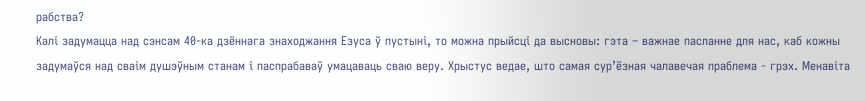рабства?
Калі задумацца над сэнсам 40-ка дзённага знаходжання Езуса ў пустыні, то можна прыйсці да высновы: гэта – важнае пасланне для нас, каб кожны задумаўся над сваім душэўным станам і паспрабаваў умацаваць сваю веру. Хрыстус ведае, што самая сур’ёзная чалавечая праблема - грэх. Менавіта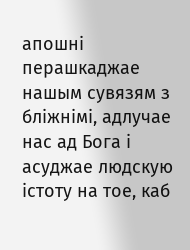апошні перашкаджае нашым сувязям з бліжнімі, адлучае нас ад Бога і асуджае людскую істоту на тое, каб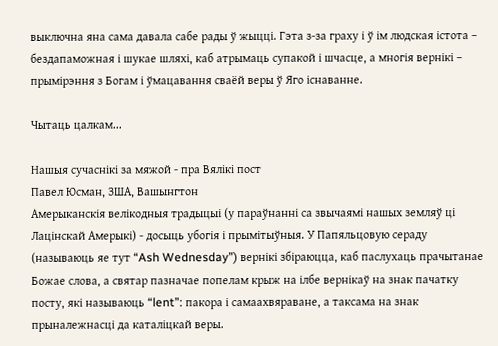выключна яна сама давала сабе рады ў жыцці. Гэта з-за граху і ў ім людская істота – бездапаможная і шукае шляхі, каб атрымаць супакой і шчасце, а многія вернікі – прымірэння з Богам і ўмацавання сваёй веры ў Яго існаванне.

Чытаць цалкам...

Нашыя сучаснікі за мяжой - пра Вялікі пост
Павел Юсман, ЗША, Вашынгтон
Амерыканскія велікодныя традыцыі (у параўнанні са звычаямі нашых земляў ці Лацінскай Амерыкі) - досыць убогія і прымітыўныя. У Папяльцовую сераду (называюць яе тут “Ash Wednesday”) вернікі збіраюцца, каб паслухаць прачытанае Божае слова, а святар пазначае попелам крыж на ілбе вернікаў на знак пачатку посту, які называюць “lent”: пакора і самаахвяраване, а таксама на знак прыналежнасці да каталіцкай веры.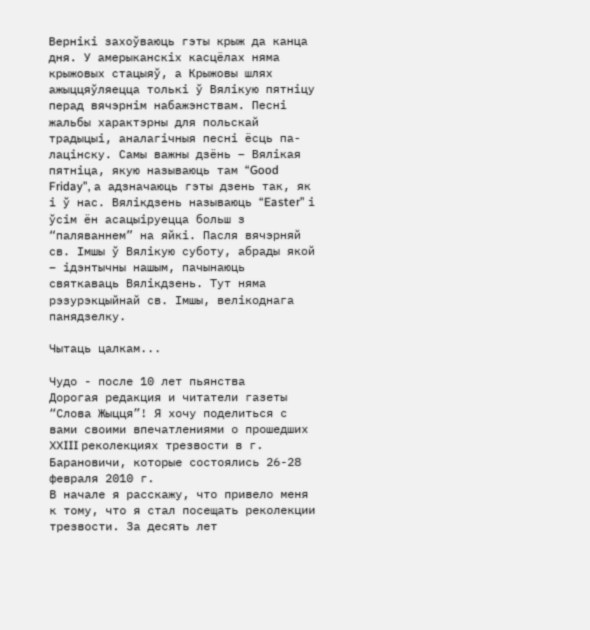Вернікі захоўваюць гэты крыж да канца дня. У амерыканскіх касцёлах няма крыжовых стацыяў, а Крыжовы шлях ажыццяўляецца толькі ў Вялікую пятніцу перад вячэрнім набажэнствам. Песні жальбы характэрны для польскай традыцыі, аналагічныя песні ёсць па-лацінску. Самы важны дзёнь – Вялікая пятніца, якую называюць там “Good Friday”, а адзначаюць гэты дзень так, як і ў нас. Вялікдзень называюць “Easter” і ўсім ён асацыіруецца больш з “паляваннем” на яйкі. Пасля вячэрняй св. Імшы ў Вялікую суботу, абрады якой – ідэнтычны нашым, пачынаюць святкаваць Вялікдзень. Тут няма рэзурэкцыйнай св. Імшы, велікоднага панядзелку.

Чытаць цалкам...

Чудо - после 10 лет пьянства
Дорогая редакция и читатели газеты “Слова Жыцця”! Я хочу поделиться с вами своими впечатлениями о прошедших ХХIII реколекциях трезвости в г. Барановичи, которые состоялись 26-28 февраля 2010 г.
В начале я расскажу, что привело меня к тому, что я стал посещать реколекции трезвости. За десять лет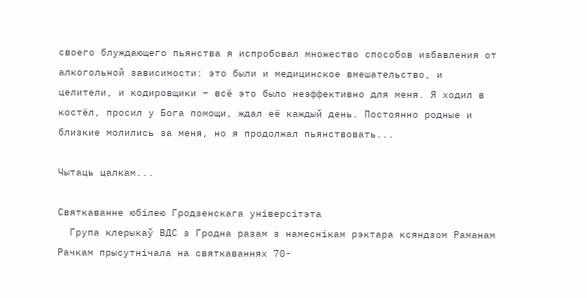своего блуждающего пьянства я испробовал множество способов избавления от алкогольной зависимости: это были и медицинское вмешательство, и целители, и кодировщики – всё это было неэффективно для меня. Я ходил в костёл, просил у Бога помощи, ждал её каждый день. Постоянно родные и близкие молились за меня, но я продолжал пьянствовать...

Чытаць цалкам...

Святкаванне юбілею Гродзенскага універсітэта
  Група клерыкаў ВДС з Гродна разам з намеснікам рэктара ксяндзом Раманам Рачкам прысутнічала на святкаваннях 70-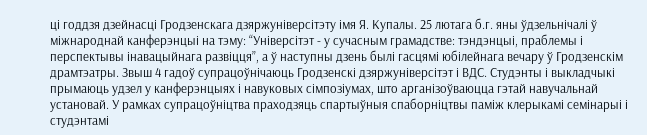ці годдзя дзейнасці Гродзенскага дзяржуніверсітэту імя Я. Купалы. 25 лютага б.г. яны ўдзельнічалі ў міжнароднай канферэнцыі на тэму: “Універсітэт - у сучасным грамадстве: тэндэнцыі, праблемы і перспектывы інавацыйнага развіцця”, а ў наступны дзень былі гасцямі юбілейнага вечару ў Гродзенскім драмтэатры. Звыш 4 гадоў супрацоўнічаюць Гродзенскі дзяржуніверсітэт і ВДС. Студэнты і выкладчыкі прымаюць удзел у канферэнцыях і навуковых сімпозіумах, што арганізоўваюцца гэтай навучальнай установай. У рамках супрацоўніцтва праходзяць спартыўныя спаборніцтвы паміж клерыкамі семінарыі і студэнтамі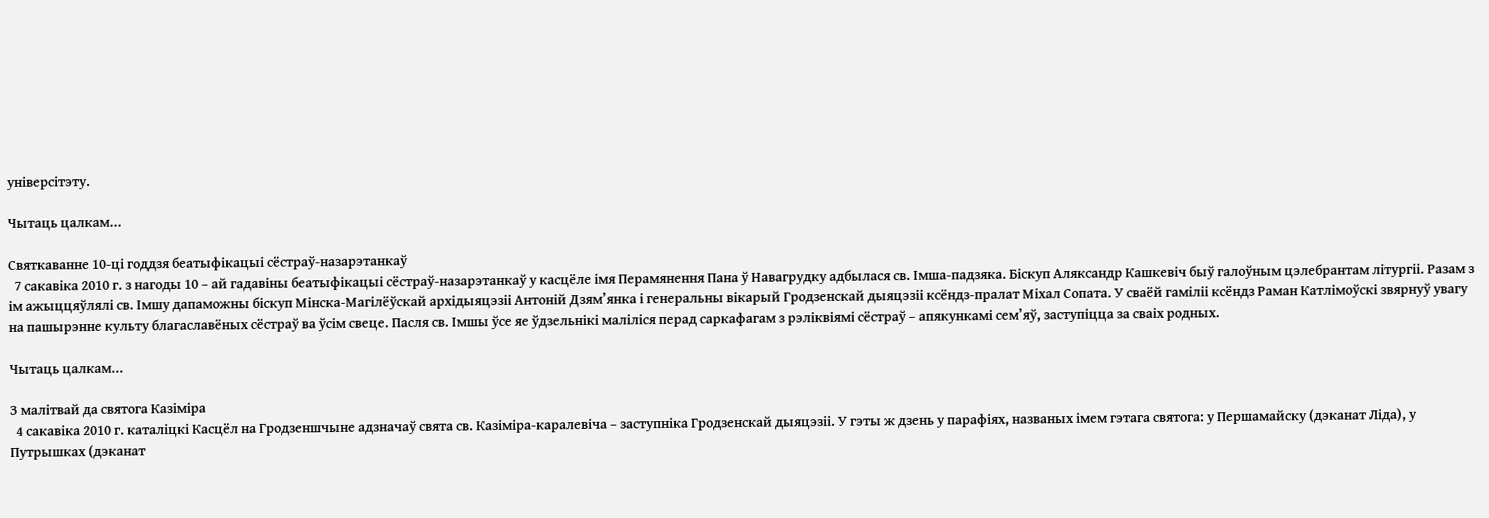універсітэту.

Чытаць цалкам...

Святкаванне 10-ці годдзя беатыфікацыі сёстраў-назарэтанкаў
  7 сакавіка 2010 г. з нагоды 10 – ай гадавіны беатыфікацыі сёстраў-назарэтанкаў у касцёле імя Перамянення Пана ў Навагрудку адбылася св. Імша-падзяка. Біскуп Аляксандр Кашкевіч быў галоўным цэлебрантам літургіі. Разам з ім ажыццяўлялі св. Імшу дапаможны біскуп Мінска-Магілёўскай архідыяцэзіі Антоній Дзям’янка і генеральны вікарый Гродзенскай дыяцэзіі ксёндз-пралат Міхал Сопата. У сваёй гаміліі ксёндз Раман Катлімоўскі звярнуў увагу на пашырэнне культу благаславёных сёстраў ва ўсім свеце. Пасля св. Імшы ўсе яе ўдзельнікі маліліся перад саркафагам з рэліквіямі сёстраў – апякункамі сем’яў, заступіцца за сваіх родных.

Чытаць цалкам...

З малітвай да святога Казіміра
  4 сакавіка 2010 г. каталіцкі Касцёл на Гродзеншчыне адзначаў свята св. Казіміра-каралевіча – заступніка Гродзенскай дыяцэзіі. У гэты ж дзень у парафіях, названых імем гэтага святога: у Першамайску (дэканат Ліда), у Путрышках (дэканат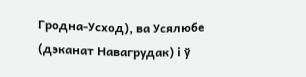Гродна-Усход), ва Усялюбе (дэканат Навагрудак) і ў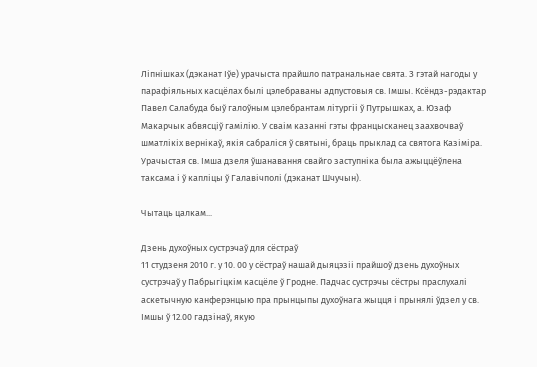Ліпнішках (дэканат Іўе) урачыста прайшло патранальнае свята. З гэтай нагоды у парафіяльных касцёлах былі цэлебраваны адпустовыя св. Імшы. Ксёндз-рэдактар Павел Салабуда быў галоўным цэлебрантам літургіі ў Путрышках, а. Юзаф Макарчык абвясціў гамілію. У сваім казанні гэты францысканец заахвочваў шматлікіх вернікаў, якія сабраліся ў святыні, браць прыклад са святога Казіміра. Урачыстая св. Імша дзеля ўшанавання свайго заступніка была ажыццёўлена таксама і ў капліцы ў Галавічполі (дэканат Шчучын).

Чытаць цалкам...

Дзень духоўных сустрэчаў для сёстраў
11 студзеня 2010 г. у 10. 00 у сёстраў нашай дыяцэзіі прайшоў дзень духоўных сустрэчаў у Пабрыгіцкім касцёле ў Гродне. Падчас сустрэчы сёстры праслухалі аскетычную канферэнцыю пра прынцыпы духоўнага жыцця і прынялі ўдзел у св. Імшы ў 12.00 гадзінаў, якую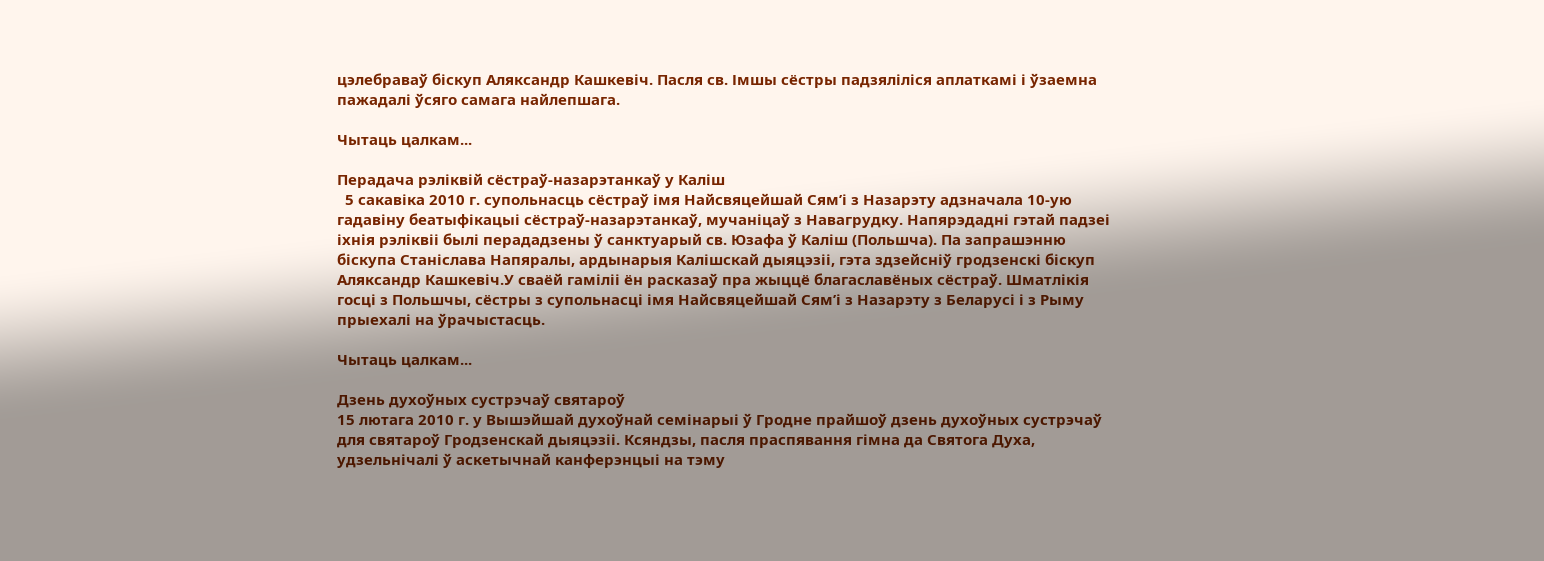цэлебраваў біскуп Аляксандр Кашкевіч. Пасля св. Імшы сёстры падзяліліся аплаткамі і ўзаемна пажадалі ўсяго самага найлепшага.

Чытаць цалкам...

Перадача рэліквій сёстраў-назарэтанкаў у Каліш
  5 сакавіка 2010 г. супольнасць сёстраў імя Найсвяцейшай Сям’і з Назарэту адзначала 10-ую гадавіну беатыфікацыі сёстраў-назарэтанкаў, мучаніцаў з Навагрудку. Напярэдадні гэтай падзеі іхнія рэліквіі былі перададзены ў санктуарый св. Юзафа ў Каліш (Польшча). Па запрашэнню біскупа Станіслава Напяралы, ардынарыя Калішскай дыяцэзіі, гэта здзейсніў гродзенскі біскуп Аляксандр Кашкевіч.У сваёй гаміліі ён расказаў пра жыццё благаславёных сёстраў. Шматлікія госці з Польшчы, сёстры з супольнасці імя Найсвяцейшай Сям’і з Назарэту з Беларусі і з Рыму прыехалі на ўрачыстасць.

Чытаць цалкам...

Дзень духоўных сустрэчаў святароў
15 лютага 2010 г. у Вышэйшай духоўнай семінарыі ў Гродне прайшоў дзень духоўных сустрэчаў для святароў Гродзенскай дыяцэзіі. Ксяндзы, пасля праспявання гімна да Святога Духа, удзельнічалі ў аскетычнай канферэнцыі на тэму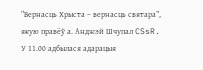“Вернасць Хрыста – вернасць святара”, якую правёў а. Анджэй Шчупал CSsR. У 11.00 адбылася адарацыя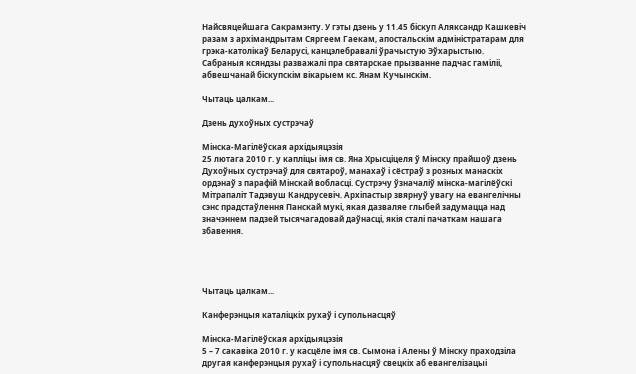Найсвяцейшага Сакрамэнту. У гэты дзень у 11.45 біскуп Аляксандр Кашкевіч разам з архімандрытам Сяргеем Гаекам, апостальскім адміністратарам для грэка-католікаў Беларусі, канцэлебравалі ўрачыстую Эўхарыстыю. Сабраныя ксяндзы разважалі пра святарскае прызванне падчас гаміліі, абвешчанай біскупскім вікарыем кс. Янам Кучынскім.

Чытаць цалкам...

Дзень духоўных сустрэчаў

Мінска-Магілёўская архідыяцэзія
25 лютага 2010 г. у капліцы імя св. Яна Хрысціцеля ў Мінску прайшоў дзень Духоўных сустрэчаў для святароў, манахаў і сёстраў з розных манаскіх ордэнаў з парафій Мінскай вобласці. Сустрэчу ўзначаліў мінска-магілёўскі Мітрапаліт Тадэвуш Кандрусевіч. Архіпастыр звярнуў увагу на евангелічны сэнс прадстаўлення Панскай мукі, якая дазваляе глыбей задумацца над значэннем падзей тысячагадовай даўнасці, якія сталі пачаткам нашага збавення.




Чытаць цалкам...

Канферэнцыя каталіцкіх рухаў і супольнасцяў

Мінска-Магілёўская архідыяцэзія
5 – 7 сакавіка 2010 г. у касцёле імя св. Сымона і Алены ў Мінску праходзіла другая канферэнцыя рухаў і супольнасцяў свецкіх аб евангелізацыі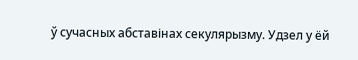ў сучасных абставінах секулярызму. Удзел у ёй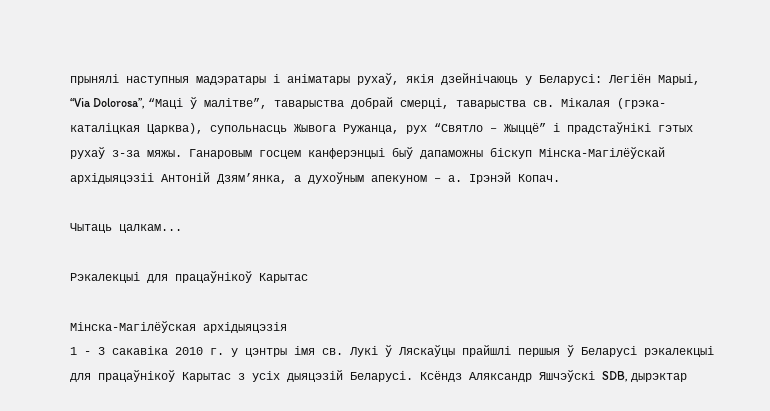прынялі наступныя мадэратары і аніматары рухаў, якія дзейнічаюць у Беларусі: Легіён Марыі, “Via Dolorosa”, “Маці ў малітве”, таварыства добрай смерці, таварыства св. Мікалая (грэка-каталіцкая Царква), супольнасць Жывога Ружанца, рух “Святло – Жыццё” і прадстаўнікі гэтых рухаў з-за мяжы. Ганаровым госцем канферэнцыі быў дапаможны біскуп Мінска-Магілёўскай архідыяцэзіі Антоній Дзям’янка, а духоўным апекуном – а. Ірэнэй Копач.

Чытаць цалкам...

Рэкалекцыі для працаўнікоў Карытас

Мінска-Магілёўская архідыяцэзія
1 - 3 сакавіка 2010 г. у цэнтры імя св. Лукі ў Ляскаўцы прайшлі першыя ў Беларусі рэкалекцыі для працаўнікоў Карытас з усіх дыяцэзій Беларусі. Ксёндз Аляксандр Яшчэўскі SDB, дырэктар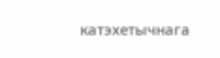катэхетычнага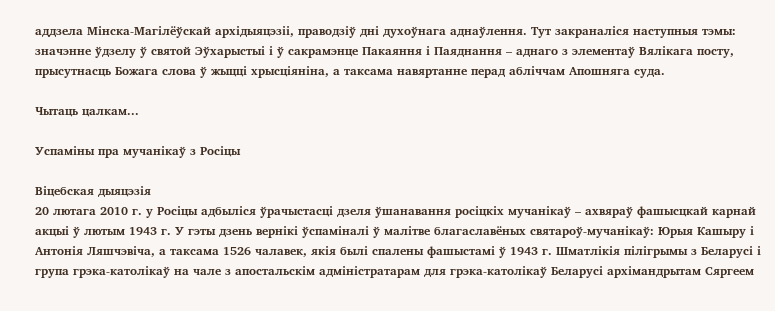аддзела Мінска-Магілёўскай архідыяцэзіі, праводзіў дні духоўнага аднаўлення. Тут закраналіся наступныя тэмы: значэнне ўдзелу ў святой Эўхарыстыі і ў сакрамэнце Пакаяння і Паяднання – аднаго з элементаў Вялікага посту, прысутнасць Божага слова ў жыцці хрысціяніна, а таксама навяртанне перад абліччам Апошняга суда.

Чытаць цалкам...

Успаміны пра мучанікаў з Росіцы

Віцебская дыяцэзія
20 лютага 2010 г. у Росіцы адбыліся ўрачыстасці дзеля ўшанавання росіцкіх мучанікаў – ахвяраў фашысцкай карнай акцыі ў лютым 1943 г. У гэты дзень вернікі ўспаміналі ў малітве благаславёных святароў-мучанікаў: Юрыя Кашыру і Антонія Ляшчэвіча, а таксама 1526 чалавек, якія былі спалены фашыстамі ў 1943 г. Шматлікія пілігрымы з Беларусі і група грэка-католікаў на чале з апостальскім адміністратарам для грэка-католікаў Беларусі архімандрытам Сяргеем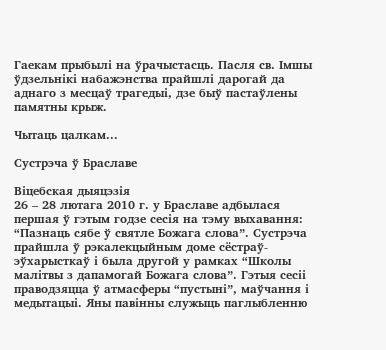Гаекам прыбылі на ўрачыстасць. Пасля св. Імшы ўдзельнікі набажэнства прайшлі дарогай да аднаго з месцаў трагедыі, дзе быў пастаўлены памятны крыж.

Чытаць цалкам...

Сустрэча ў Браславе

Віцебская дыяцэзія
26 – 28 лютага 2010 г. у Браславе адбылася першая ў гэтым годзе сесія на тэму выхавання: “Пазнаць сябе ў святле Божага слова”. Сустрэча прайшла ў рэкалекцыйным доме сёстраў-эўхарысткаў і была другой у рамках “Школы малітвы з дапамогай Божага слова”. Гэтыя сесіі праводзяцца ў атмасферы “пустыні”, маўчання і медытацыі. Яны павінны служыць паглыбленню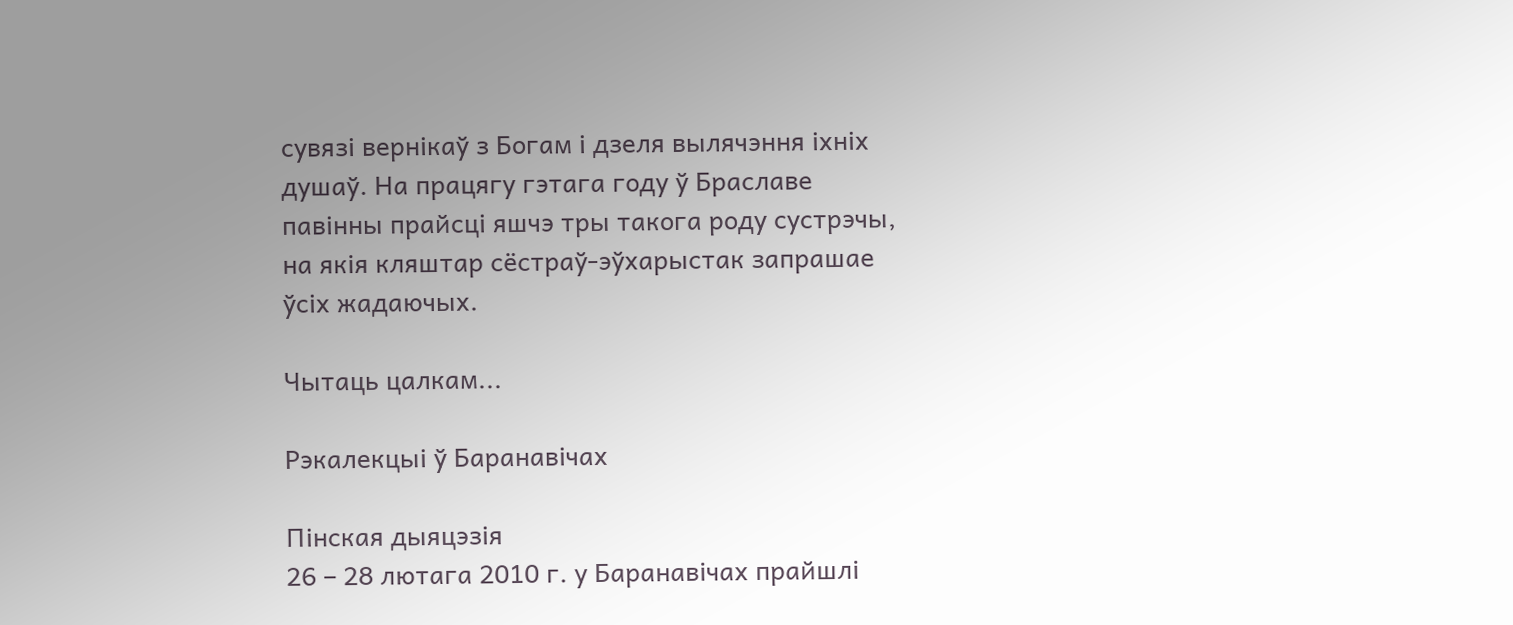сувязі вернікаў з Богам і дзеля вылячэння іхніх душаў. На працягу гэтага году ў Браславе павінны прайсці яшчэ тры такога роду сустрэчы, на якія кляштар сёстраў-эўхарыстак запрашае ўсіх жадаючых.

Чытаць цалкам...

Рэкалекцыі ў Баранавічах

Пінская дыяцэзія
26 – 28 лютага 2010 г. у Баранавічах прайшлі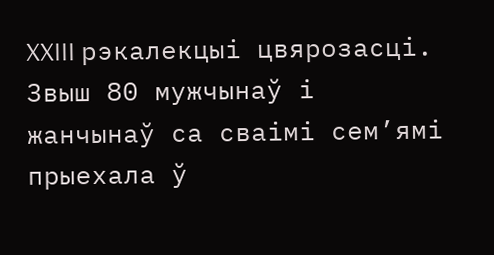XXIII рэкалекцыі цвярозасці. Звыш 80 мужчынаў і жанчынаў са сваімі сем’ямі прыехала ў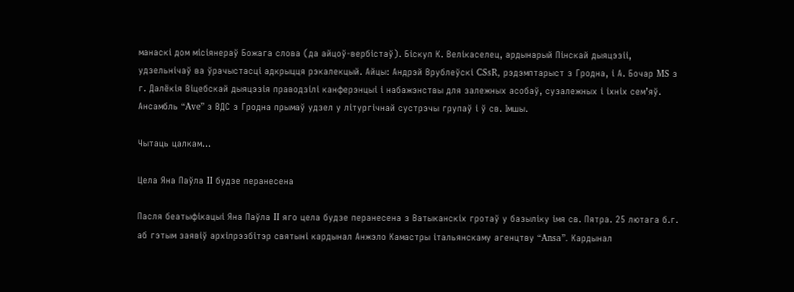манаскі дом місіянераў Божага слова (да айцоў-вербістаў). Біскуп К. Велікаселец, ардынарый Пінскай дыяцэзіі, удзельнічаў ва ўрачыстасці адкрыцця рэкалекцый. Айцы: Андрэй Врублеўскі CSsR, рэдэмптарыст з Гродна, і А. Бочар MS з г. Далёкія Віцебскай дыяцэзія праводзілі канферэнцыі і набажэнствы для залежных асобаў, сузалежных і іхніх сем’яў. Ансамбль “Ave” з ВДС з Гродна прымаў удзел у літургічнай сустрэчы групаў і ў св. Імшы.

Чытаць цалкам...

Цела Яна Паўла II будзе перанесена

Пасля беатыфікацыі Яна Паўла II яго цела будзе перанесена з Ватыканскіх гротаў у базыліку імя св. Пятра. 25 лютага б.г. аб гэтым заявіў архіпрэзбітэр святыні кардынал Анжэло Камастры італьянскаму агенцтву “Ansa”. Кардынал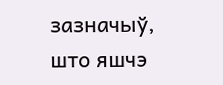зазначыў, што яшчэ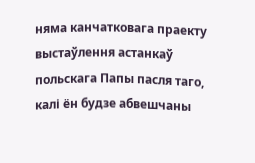няма канчатковага праекту выстаўлення астанкаў польскага Папы пасля таго, калі ён будзе абвешчаны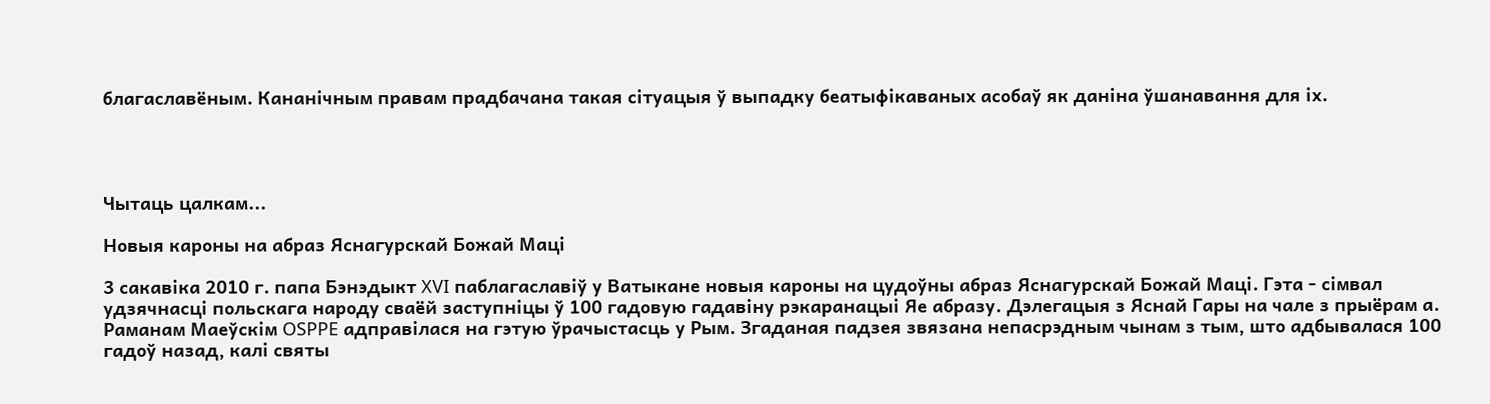благаславёным. Кананічным правам прадбачана такая сітуацыя ў выпадку беатыфікаваных асобаў як даніна ўшанавання для іх.




Чытаць цалкам...

Новыя кароны на абраз Яснагурскай Божай Маці

3 сакавіка 2010 г. папа Бэнэдыкт XVI паблагаславіў у Ватыкане новыя кароны на цудоўны абраз Яснагурскай Божай Маці. Гэта - сімвал удзячнасці польскага народу сваёй заступніцы ў 100 гадовую гадавіну рэкаранацыі Яе абразу. Дэлегацыя з Яснай Гары на чале з прыёрам а. Раманам Маеўскім OSPPE адправілася на гэтую ўрачыстасць у Рым. Згаданая падзея звязана непасрэдным чынам з тым, што адбывалася 100 гадоў назад, калі святы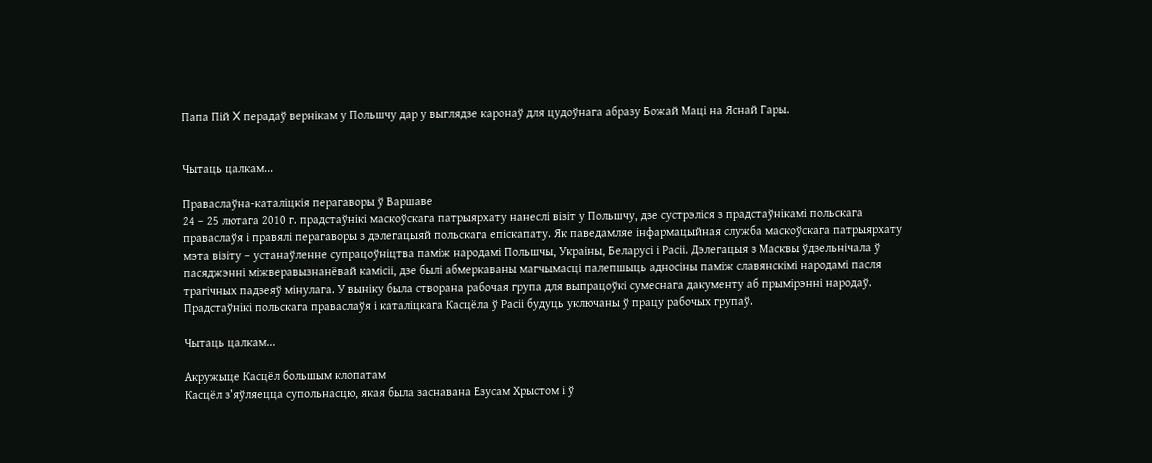Папа Пій X перадаў вернікам у Польшчу дар у выглядзе каронаў для цудоўнага абразу Божай Маці на Яснай Гары.


Чытаць цалкам...

Праваслаўна-каталіцкія перагаворы ў Варшаве
24 – 25 лютага 2010 г. прадстаўнікі маскоўскага патрыярхату нанеслі візіт у Польшчу, дзе сустрэліся з прадстаўнікамі польскага праваслаўя і правялі перагаворы з дэлегацыяй польскага епіскапату. Як паведамляе інфармацыйная служба маскоўскага патрыярхату мэта візіту – устанаўленне супрацоўніцтва паміж народамі Польшчы, Украіны, Беларусі і Расіі. Дэлегацыя з Масквы ўдзельнічала ў пасяджэнні міжверавызнанёвай камісіі, дзе былі абмеркаваны магчымасці палепшыць адносіны паміж славянскімі народамі пасля трагічных падзеяў мінулага. У выніку была створана рабочая група для выпрацоўкі сумеснага дакументу аб прымірэнні народаў. Прадстаўнікі польскага праваслаўя і каталіцкага Касцёла ў Расіі будуць уключаны ў працу рабочых групаў.

Чытаць цалкам...

Акружыце Касцёл большым клопатам
Касцёл з’яўляецца супольнасцю, якая была заснавана Езусам Хрыстом і ў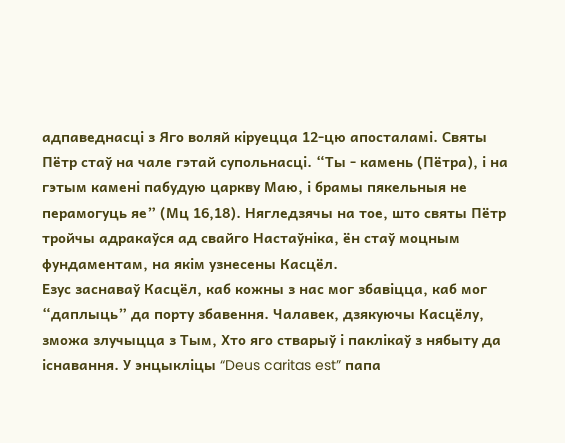адпаведнасці з Яго воляй кіруецца 12-цю апосталамі. Святы Пётр стаў на чале гэтай супольнасці. “Ты - камень (Пётра), і на гэтым камені пабудую царкву Маю, і брамы пякельныя не перамогуць яе” (Мц 16,18). Нягледзячы на тое, што святы Пётр тройчы адракаўся ад свайго Настаўніка, ён стаў моцным фундаментам, на якім узнесены Касцёл.
Езус заснаваў Касцёл, каб кожны з нас мог збавіцца, каб мог “даплыць” да порту збавення. Чалавек, дзякуючы Касцёлу, зможа злучыцца з Тым, Хто яго стварыў і паклікаў з нябыту да існавання. У энцыкліцы “Deus caritas est” папа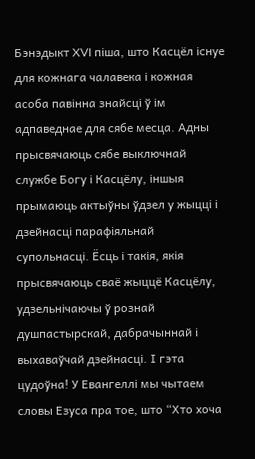Бэнэдыкт XVI піша, што Касцёл існуе для кожнага чалавека і кожная асоба павінна знайсці ў ім адпаведнае для сябе месца. Адны прысвячаюць сябе выключнай службе Богу і Касцёлу, іншыя прымаюць актыўны ўдзел у жыцці і дзейнасці парафіяльнай супольнасці. Ёсць і такія, якія прысвячаюць сваё жыццё Касцёлу, удзельнічаючы ў рознай душпастырскай, дабрачыннай і выхаваўчай дзейнасці. І гэта цудоўна! У Евангеллі мы чытаем словы Езуса пра тое, што “Хто хоча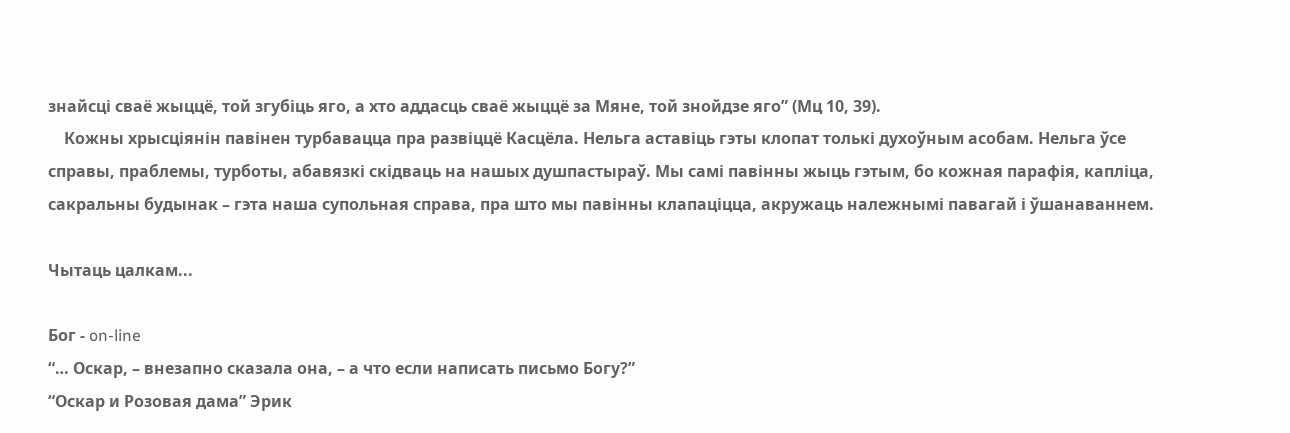знайсці сваё жыццё, той згубіць яго, а хто аддасць сваё жыццё за Мяне, той знойдзе яго” (Мц 10, 39).
    Кожны хрысціянін павінен турбавацца пра развіццё Касцёла. Нельга аставіць гэты клопат толькі духоўным асобам. Нельга ўсе справы, праблемы, турботы, абавязкі скідваць на нашых душпастыраў. Мы самі павінны жыць гэтым, бо кожная парафія, капліца, сакральны будынак – гэта наша супольная справа, пра што мы павінны клапаціцца, акружаць належнымі павагай і ўшанаваннем.

Чытаць цалкам...

Бог - on-line
“… Оскар, – внезапно сказала она, – а что если написать письмо Богу?”
“Оскар и Розовая дама” Эрик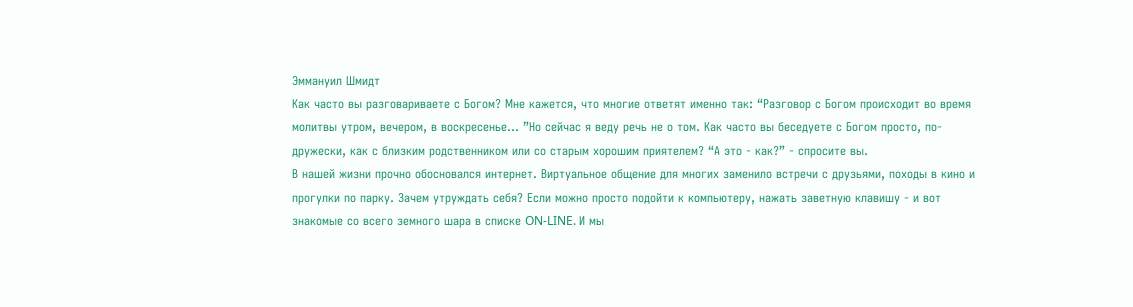Эммануил Шмидт
Как часто вы разговариваете с Богом? Мне кажется, что многие ответят именно так: “Разговор с Богом происходит во время молитвы утром, вечером, в воскресенье… ”Но сейчас я веду речь не о том. Как часто вы беседуете с Богом просто, по-дружески, как с близким родственником или со старым хорошим приятелем? “А это - как?” - спросите вы.
В нашей жизни прочно обосновался интернет. Виртуальное общение для многих заменило встречи с друзьями, походы в кино и прогулки по парку. Зачем утруждать себя? Если можно просто подойти к компьютеру, нажать заветную клавишу - и вот знакомые со всего земного шара в списке ON-LINE. И мы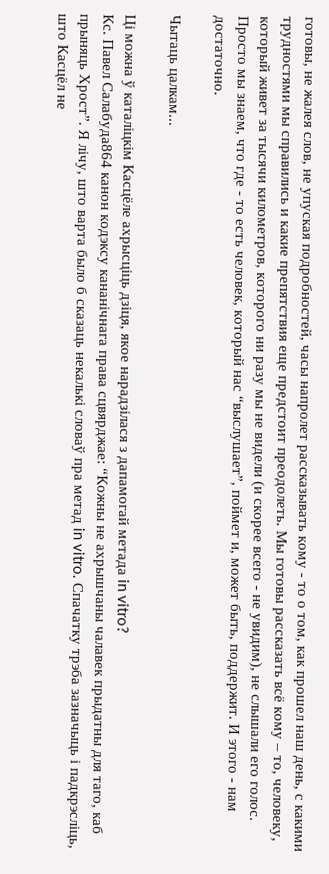готовы, не жалея слов, не упуская подробностей, часы напролет рассказывать кому - то о том, как прошел наш день, с какими трудностями мы справились и какие препятствия еще предстоит преодолеть. Мы готовы рассказать всё кому – то, человеку, который живет за тысячи километров, которого ни разу мы не видели (и скорее всего - не увидим), не слышали его голос. Просто мы знаем, что где - то есть человек, который нас “выслушает”, поймет и, может быть, поддержит. И этого - нам достаточно.

Чытаць цалкам...

Ці можна ў каталіцкім Касцёле ахрысціць дзіця, якое нарадзілася з дапамогай метада in vitro?
Кс. Павел Салабуда864 канон кодэксу кананічнага права сцвярджае: “Кожны не ахрышчаны чалавек прыдатны для таго, каб прыняць Хрост”. Я лічу, што варта было б сказаць некалькі словаў пра метад in vitro. Спачатку трэба зазначыць і падкрэсліць, што Касцёл не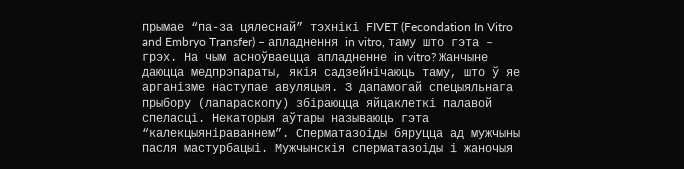прымае “па-за цялеснай” тэхнікі FIVET (Fecondation In Vitro and Embryo Transfer) – апладнення in vitro, таму што гэта – грэх. На чым асноўваецца апладненне in vitro? Жанчыне даюцца медпрэпараты, якія садзейнічаюць таму, што ў яе арганізме наступае авуляцыя. З дапамогай спецыяльнага прыбору (лапараскопу) збіраюцца яйцаклеткі палавой спеласці. Некаторыя аўтары называюць гэта “калекцыяніраваннем”. Сперматазоіды бяруцца ад мужчыны пасля мастурбацыі. Мужчынскія сперматазоіды і жаночыя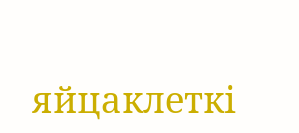яйцаклеткі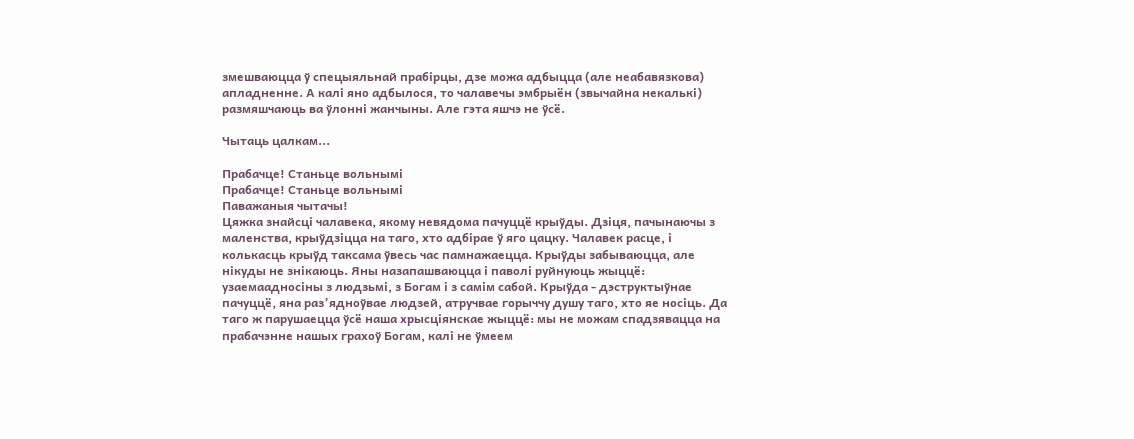змешваюцца ў спецыяльнай прабірцы, дзе можа адбыцца (але неабавязкова) апладненне. А калі яно адбылося, то чалавечы эмбрыён (звычайна некалькі) размяшчаюць ва ўлонні жанчыны. Але гэта яшчэ не ўсё.

Чытаць цалкам...

Прабачце! Станьце вольнымі
Прабачце! Станьце вольнымі
Паважаныя чытачы!
Цяжка знайсці чалавека, якому невядома пачуццё крыўды. Дзіця, пачынаючы з маленства, крыўдзіцца на таго, хто адбірае ў яго цацку. Чалавек расце, і колькасць крыўд таксама ўвесь час памнажаецца. Крыўды забываюцца, але нікуды не знікаюць. Яны назапашваюцца і паволі руйнуюць жыццё: узаемаадносіны з людзьмі, з Богам і з самім сабой. Крыўда - дэструктыўнае пачуццё, яна раз’ядноўвае людзей, атручвае горыччу душу таго, хто яе носіць. Да таго ж парушаецца ўсё наша хрысціянскае жыццё: мы не можам спадзявацца на прабачэнне нашых грахоў Богам, калі не ўмеем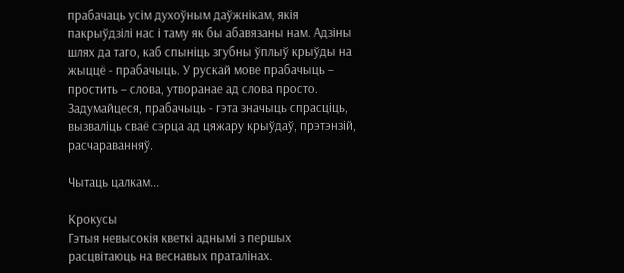прабачаць усім духоўным даўжнікам, якія пакрыўдзілі нас і таму як бы абавязаны нам. Адзіны шлях да таго, каб спыніць згубны ўплыў крыўды на жыццё - прабачыць. У рускай мове прабачыць – простить – слова, утворанае ад слова просто. Задумайцеся, прабачыць - гэта значыць спрасціць, вызваліць сваё сэрца ад цяжару крыўдаў, прэтэнзій, расчараванняў.

Чытаць цалкам...

Крокусы
Гэтыя невысокія кветкі аднымі з першых расцвітаюць на веснавых праталінах.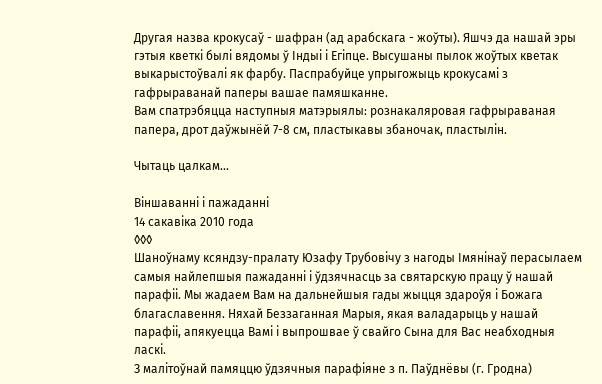Другая назва крокусаў - шафран (ад арабскага - жоўты). Яшчэ да нашай эры гэтыя кветкі былі вядомы ў Індыі і Егіпце. Высушаны пылок жоўтых кветак выкарыстоўвалі як фарбу. Паспрабуйце упрыгожыць крокусамі з гафрыраванай паперы вашае памяшканне.
Вам спатрэбяцца наступныя матэрыялы: рознакаляровая гафрыраваная папера, дрот даўжынёй 7-8 см, пластыкавы збаночак, пластылін.

Чытаць цалкам...

Віншаванні і пажаданні
14 сакавіка 2010 года
◊◊◊
Шаноўнаму ксяндзу-пралату Юзафу Трубовічу з нагоды Імянінаў перасылаем самыя найлепшыя пажаданні і ўдзячнасць за святарскую працу ў нашай парафіі. Мы жадаем Вам на дальнейшыя гады жыцця здароўя і Божага благаславення. Няхай Беззаганная Марыя, якая валадарыць у нашай парафіі, апякуецца Вамі і выпрошвае ў свайго Сына для Вас неабходныя ласкі.
З малітоўнай памяццю ўдзячныя парафіяне з п. Паўднёвы (г. Гродна)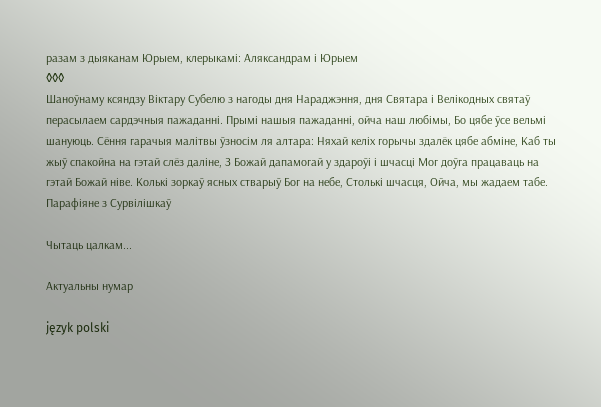разам з дыяканам Юрыем, клерыкамі: Аляксандрам і Юрыем
◊◊◊
Шаноўнаму ксяндзу Віктару Субелю з нагоды дня Нараджэння, дня Святара і Велікодных святаў перасылаем сардэчныя пажаданні. Прымі нашыя пажаданні, ойча наш любімы, Бо цябе ўсе вельмі шануюць. Сёння гарачыя малітвы ўзносім ля алтара: Няхай келіх горычы здалёк цябе абміне, Каб ты жыў спакойна на гэтай слёз даліне, З Божай дапамогай у здароўі і шчасці Мог доўга працаваць на гэтай Божай ніве. Колькі зоркаў ясных стварыў Бог на небе, Столькі шчасця, Ойча, мы жадаем табе.
Парафіяне з Сурвілішкаў

Чытаць цалкам...

Актуальны нумар

język polski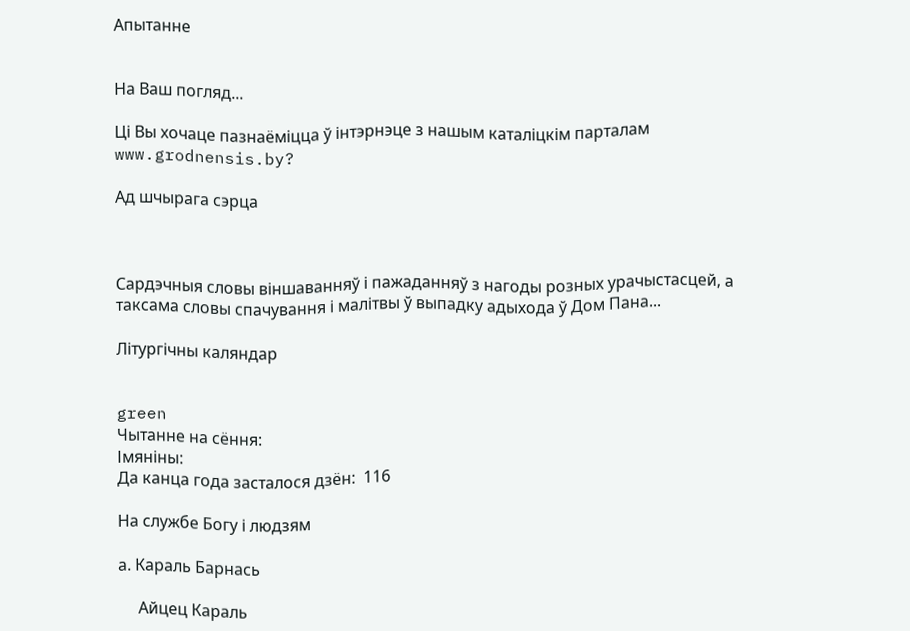Апытанне


На Ваш погляд...

Ці Вы хочаце пазнаёміцца ў інтэрнэце з нашым каталіцкім парталам www.grodnensis.by?

Ад шчырага сэрца



Сардэчныя словы віншаванняў і пажаданняў з нагоды розных урачыстасцей, а таксама словы спачування і малітвы ў выпадку адыхода ў Дом Пана...

Літургічны каляндар


green
Чытанне на сёння:
Імяніны:
Да канца года засталося дзён:  116

На службе Богу і людзям

а. Караль Барнась

     Айцец Караль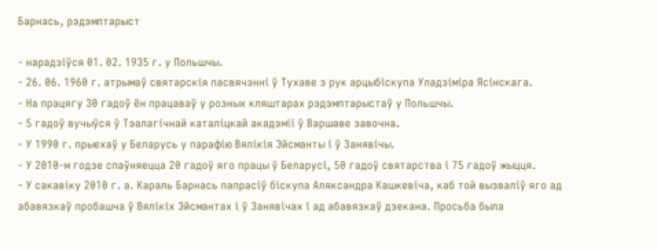Барнась, рэдэмптарыст

- нарадзіўся 01. 02. 1935 г. у Польшчы.
- 26. 06. 1960 г. атрымаў святарскія пасвячэнні ў Тухаве з рук арцыбіскупа Уладзіміра Ясінскага.
- На працягу 30 гадоў ён працаваў у розных кляштарах рэдэмптарыстаў у Польшчы.
- 5 гадоў вучыўся ў Тэалагічнай каталіцкай акадэміі ў Варшаве завочна.
- У 1990 г. прыехаў у Беларусь у парафію Вялікія Эйсманты і ў Занявічы.
- У 2010-м годзе спаўняецца 20 гадоў яго працы ў Беларусі, 50 гадоў святарства і 75 гадоў жыцця.
- У сакавіку 2010 г. а. Караль Барнась папрасіў біскупа Аляксандра Кашкевіча, каб той вызваліў яго ад абавязкаў пробашча ў Вялікіх Эйсмантах і ў Занявічах і ад абавязкаў дзекана. Просьба была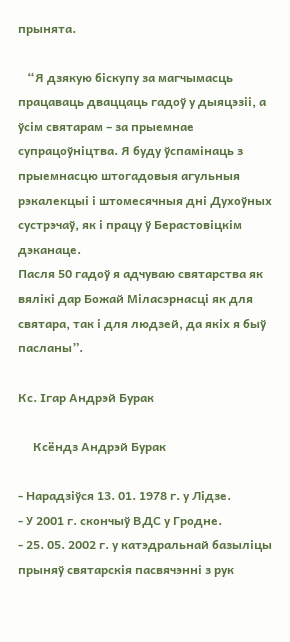прынята.

   “Я дзякую біскупу за магчымасць працаваць дваццаць гадоў у дыяцэзіі, а ўсім святарам – за прыемнае супрацоўніцтва. Я буду ўспамінаць з прыемнасцю штогадовыя агульныя рэкалекцыі і штомесячныя дні Духоўных сустрэчаў, як і працу ў Берастовіцкім дэканаце.
Пасля 50 гадоў я адчуваю святарства як вялікі дар Божай Міласэрнасці як для святара, так і для людзей, да якіх я быў пасланы”.

Кс. Ігар Андрэй Бурак

     Ксёндз Андрэй Бурак

- Нарадзіўся 13. 01. 1978 г. у Лідзе.
- У 2001 г. скончыў ВДС у Гродне.
- 25. 05. 2002 г. у катэдральнай базыліцы прыняў святарскія пасвячэнні з рук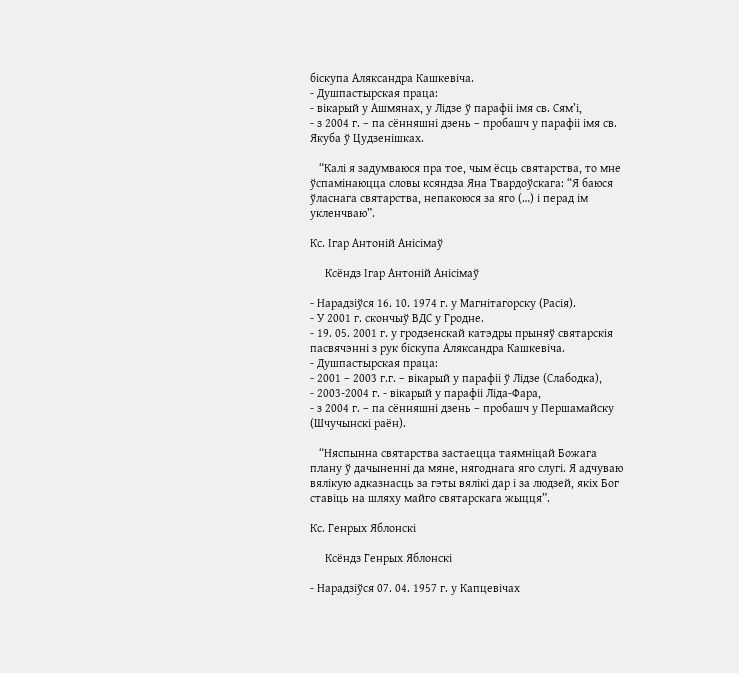біскупа Аляксандра Кашкевіча.
- Душпастырская праца:
- вікарый у Ашмянах, у Лідзе ў парафіі імя св. Сям’і,
- з 2004 г. – па сённяшні дзень – пробашч у парафіі імя св. Якуба ў Цудзенішках.

   “Калі я задумваюся пра тое, чым ёсць святарства, то мне ўспамінаюцца словы ксяндза Яна Твардоўскага: “Я баюся ўласнага святарства, непакоюся за яго (…) і перад ім укленчваю”.

Кс. Ігар Антоній Анісімаў

     Ксёндз Ігар Антоній Анісімаў

- Нарадзіўся 16. 10. 1974 г. у Магнітагорску (Расія).
- У 2001 г. скончыў ВДС у Гродне.
- 19. 05. 2001 г. у гродзенскай катэдры прыняў святарскія пасвячэнні з рук біскупа Аляксандра Кашкевіча.
- Душпастырская праца:
- 2001 – 2003 г.г. – вікарый у парафіі ў Лідзе (Слабодка),
- 2003-2004 г. - вікарый у парафіі Ліда-Фара,
- з 2004 г. – па сённяшні дзень – пробашч у Першамайску (Шчучынскі раён).

   “Няспынна святарства застаецца таямніцай Божага плану ў дачыненні да мяне, нягоднага яго слугі. Я адчуваю вялікую адказнасць за гэты вялікі дар і за людзей, якіх Бог ставіць на шляху майго святарскага жыцця”.

Кс. Генрых Яблонскі

     Ксёндз Генрых Яблонскі

- Нарадзіўся 07. 04. 1957 г. у Капцевічах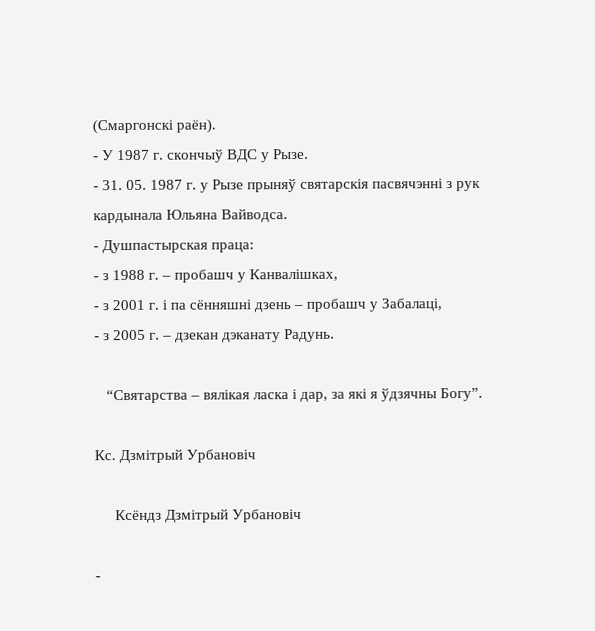(Смаргонскі раён).
- У 1987 г. скончыў ВДС у Рызе.
- 31. 05. 1987 г. у Рызе прыняў святарскія пасвячэнні з рук кардынала Юльяна Вайводса.
- Душпастырская праца:
- з 1988 г. – пробашч у Канвалішках,
- з 2001 г. і па сённяшні дзень – пробашч у Забалаці,
- з 2005 г. – дзекан дэканату Радунь.

   “Святарства – вялікая ласка і дар, за які я ўдзячны Богу”.

Кс. Дзмітрый Урбановіч

     Ксёндз Дзмітрый Урбановіч

-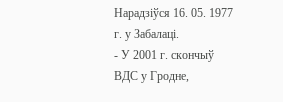Нарадзіўся 16. 05. 1977 г. у Забалаці.
- У 2001 г. скончыў ВДС у Гродне,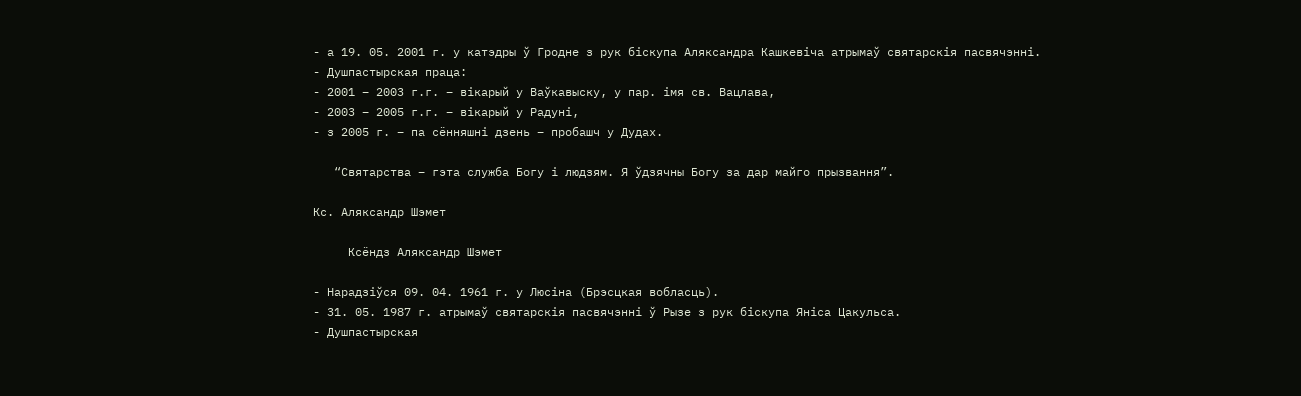- а 19. 05. 2001 г. у катэдры ў Гродне з рук біскупа Аляксандра Кашкевіча атрымаў святарскія пасвячэнні.
- Душпастырская праца:
- 2001 – 2003 г.г. – вікарый у Ваўкавыску, у пар. імя св. Вацлава,
- 2003 – 2005 г.г. – вікарый у Радуні,
- з 2005 г. – па сённяшні дзень – пробашч у Дудах.

   “Святарства – гэта служба Богу і людзям. Я ўдзячны Богу за дар майго прызвання”.

Кс. Аляксандр Шэмет

     Ксёндз Аляксандр Шэмет

- Нарадзіўся 09. 04. 1961 г. у Люсіна (Брэсцкая вобласць).
- 31. 05. 1987 г. атрымаў святарскія пасвячэнні ў Рызе з рук біскупа Яніса Цакульса.
- Душпастырская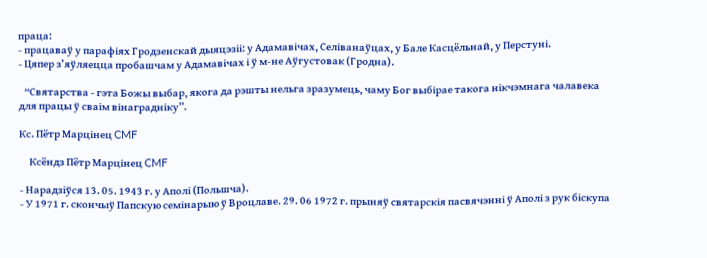праца:
- працаваў у парафіях Гродзенскай дыяцэзіі: у Адамавічах, Селіванаўцах, у Бале Касцёльнай, у Перстуні.
- Цяпер з’яўляецца пробашчам у Адамавічах і ў м-не Аўгустовак (Гродна).

   “Святарства - гэта Божы выбар, якога да рэшты нельга зразумець, чаму Бог выбірае такога нікчэмнага чалавека для працы ў сваім вінаградніку”.

Кс. Пётр Марцінец CMF

     Ксёндз Пётр Марцінец CMF

- Нарадзіўся 13. 05. 1943 г. у Аполі (Польшча).
- У 1971 г. скончыў Папскую семінарыю ў Вроцлаве. 29. 06 1972 г. прыняў святарскія пасвячэнні ў Аполі з рук біскупа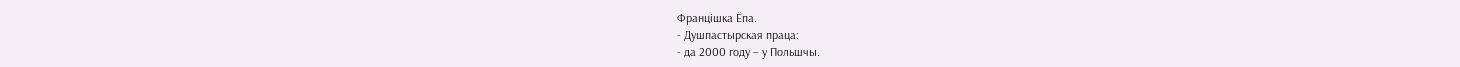Францішка Ёпа.
- Душпастырская праца:
- да 2000 году – у Польшчы.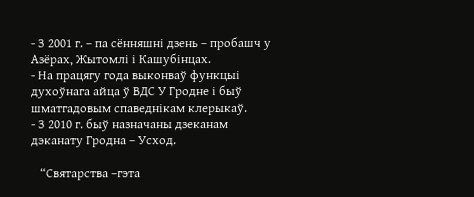- З 2001 г. – па сённяшні дзень – пробашч у Азёрах, Жытомлі і Кашубінцах.
- На працягу года выконваў функцыі духоўнага айца ў ВДС У Гродне і быў шматгадовым спаведнікам клерыкаў.
- З 2010 г. быў назначаны дзеканам дэканату Гродна – Усход.

   “Святарства –гэта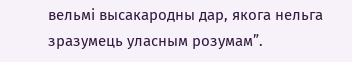вельмі высакародны дар, якога нельга зразумець уласным розумам”.